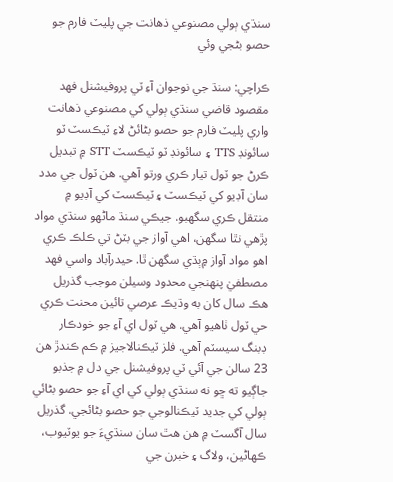سنڌي ٻولي مصنوعي ذهانت جي پليٽ فارم جو حصو بڻجي وئي

ڪراچي: سنڌ جي نوجوان آءِ ٽي پروفيشنل فهد مقصود قاضي سنڌي ٻولي کي مصنوعي ذهانت واري پليٽ فارم جو حصو بڻائڻ لاءِ ٽيڪسٽ ٽو سائونڊ TTS ۽ سائونڊ ٽو ٽيڪسٽ STT ۾ تبديل ڪرڻ جو ٽول تيار ڪري ورتو آهي. هن ٽول جي مدد سان آڊيو کي ٽيڪسٽ ۽ ٽيڪسٽ کي آڊيو ۾ منتقل ڪري سگهبو. جيڪي سنڌ ماڻهو سنڌي مواد پڙهي نٿا سگهن، اهي آواز جي بٽڻ تي ڪلڪ ڪري اهو مواد آواز ۾ٻڌي سگهن ٿا. حيدرآباد واسي فهد مصطفيٰ پنهنجي محدود وسيلن موجب گذريل هڪ سال کان به وڌيڪ عرصي تائين محنت ڪري حي ٽول ٺاهيو آهي. هي ٽول اي آءِ جو خودڪار ڊبنگ سيسٽم آهي. فلز ٽيڪنالاجيز ۾ ڪم ڪندڙ هن 23 سالن جي آئي ٽي پروفيشنل جي دل ۾ جذبو جاڳيو ته ڇو نه سنڌي ٻولي کي اي آءِ جو حصو بڻائي ٻولي کي جديد ٽيڪنالوجي جو حصو بڻائجي. گذريل سال آگسٽ ۾ هن هٿ سان سنڌيءَ جو يوٽيوب، ڪهاڻين، ولاگ ۽ خبرن جي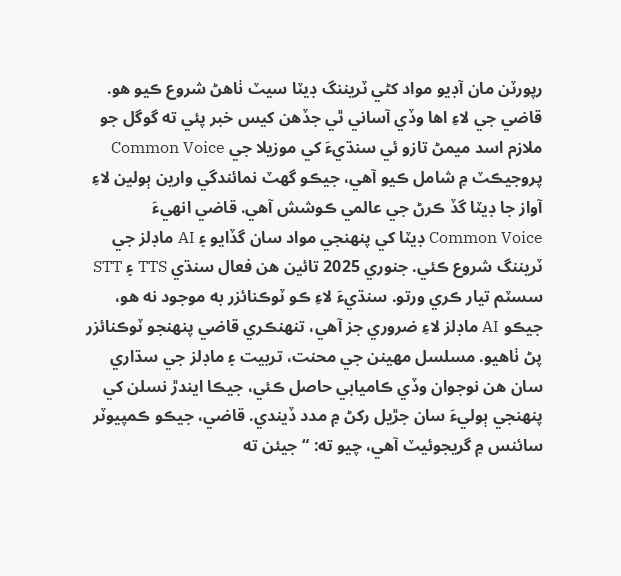رپورٽن مان آڊيو مواد کڻي ٽريننگ ڊيٽا سيٽ ٺاهڻ شروع ڪيو هو. قاضي جي لاءِ اها وڏي آساني ٿي جڏهن کيس خبر پئي ته گوگل جو ملازم اسد ميمڻ تازو ئي سنڌيءَ کي موزيلا جي Common Voice پروجيڪٽ ۾ شامل ڪيو آهي، جيڪو گهٽ نمائندگي وارين ٻولين لاءِ آواز جا ڊيٽا گڏ ڪرڻ جي عالمي ڪوشش آهي. قاضي انهيءَ Common Voice ڊيٽا کي پنهنجي مواد سان گڏايو ۽ AI ماڊلز جي ٽريننگ شروع ڪئي. جنوري 2025 تائين هن فعال سنڌي TTS ۽ STT سسٽم تيار ڪري ورتو. سنڌيءَ لاءِ ڪو ٽوڪنائزر به موجود نه هو، جيڪو AI ماڊلز لاءِ ضروري جز آهي، تنهنڪري قاضي پنهنجو ٽوڪنائزر پڻ ٺاهيو. مسلسل مهينن جي محنت، تربيت ۽ ماڊلز جي سڌاري سان هن نوجوان وڏي ڪاميابي حاصل ڪئي، جيڪا ايندڙ نسلن کي پنهنجي ٻوليءَ سان جڙيل رکڻ ۾ مدد ڏيندي. قاضي، جيڪو ڪمپيوٽر سائنس ۾ گريجوئيٽ آهي، چيو ته: “جيئن ته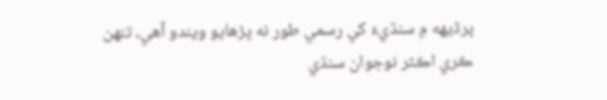پرڏيهه ۾ سنڌيءَ کي رسمي طور نه پڙهايو ويندو آهي، تنهن ڪري اڪثر نوجوان سنڌي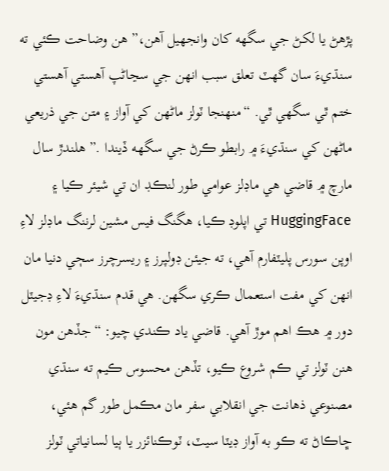پڙهڻ يا لکڻ جي سگهه کان وانجهيل آهن،” هن وضاحت ڪئي ته سنڌيءَ سان گهٽ تعلق سبب انهن جي سڃاڻپ آهستي آهستي ختم ٿي سگهي ٿي. “منهنجا ٽولز ماڻهن کي آواز ۽ متن جي ذريعي ماڻهن کي سنڌيءَ ۾ رابطو ڪرڻ جي سگهه ڏيندا .” هلندڙ سال مارچ ۾ قاضي هي ماڊلز عوامي طور لنڪڊ ان تي شيئر ڪيا ۽ HuggingFace تي اپلوڊ ڪيا، هگنگ فيس مشين لرننگ ماڊلز لاءِ اوپن سورس پليٽفارم آهي، ته جيئن ڊولپرز ۽ ريسرچرز سڄي دنيا مان انهن کي مفت استعمال ڪري سگهن. هي قدم سنڌيءَ لاءِ ڊجيٽل دور ۾ هڪ اهم موڙ آهي. قاضي ياد ڪندي چيو: “جڏهن مون هنن ٽولز تي ڪم شروع ڪيو، تڏهن محسوس ڪيم ته سنڌي مصنوعي ذهانت جي انقلابي سفر مان مڪمل طور گم هئي، ڇاڪاڻ ته ڪو به آواز ڊيٽا سيٽ، ٽوڪنائزر يا ٻيا لسانياتي ٽولز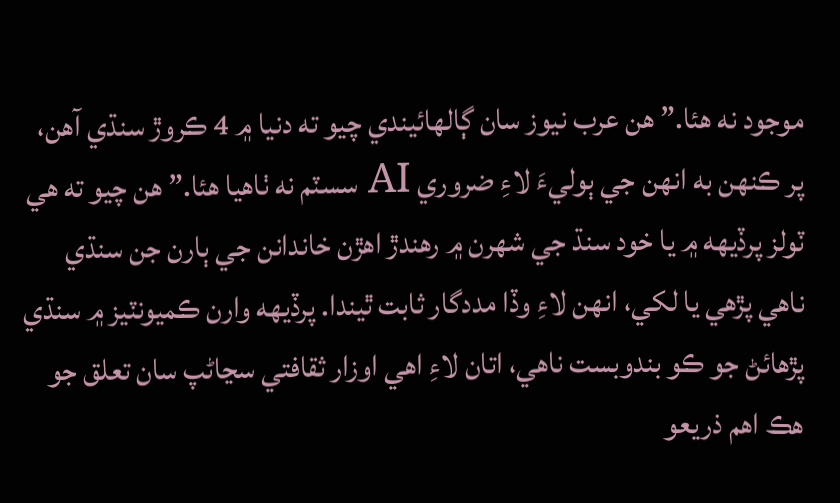موجود نه هئا.” هن عرب نيوز سان ڳالهائيندي چيو ته دنيا ۾ 4 ڪروڙ سنڌي آهن، پر ڪنهن به انهن جي ٻوليءَ لاءِ ضروري AI سسٽم نه ٺاهيا هئا.” هن چيو ته هي ٽولز پرڏيهه ۾ يا خود سنڌ جي شهرن ۾ رهندڙ اهڙن خاندانن جي ٻارن جن سنڌي ناهي پڙهي يا لکي، انهن لاءِ وڏا مددگار ثابت ٿيندا. پرڏيهه وارن ڪميونٽيز ۾ سنڌي پڙهائڻ جو ڪو بندوبست ناهي، اتان لاءِ اهي اوزار ثقافتي سڃاڻپ سان تعلق جو هڪ اهم ذريعو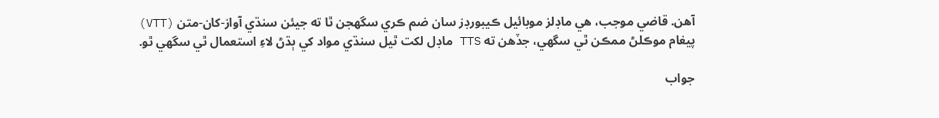آهن. قاضي موجب، هي ماڊلز موبائيل ڪيبورڊز سان ضم ڪري سگهجن ٿا ته جيئن سنڌي آواز-کان-متن (VTT) پيغام موڪلڻ ممڪن ٿي سگهي، جڏهن ته TTS ماڊل لکت ٿيل سنڌي مواد کي ٻڌڻ لاءِ استعمال ٿي سگهي ٿو.

جواب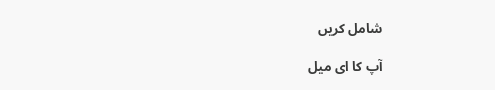شامل کریں

آپ کا ای میل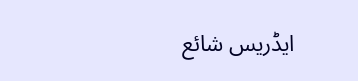ایڈریس شائع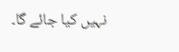نہیں کیا جائے گا۔